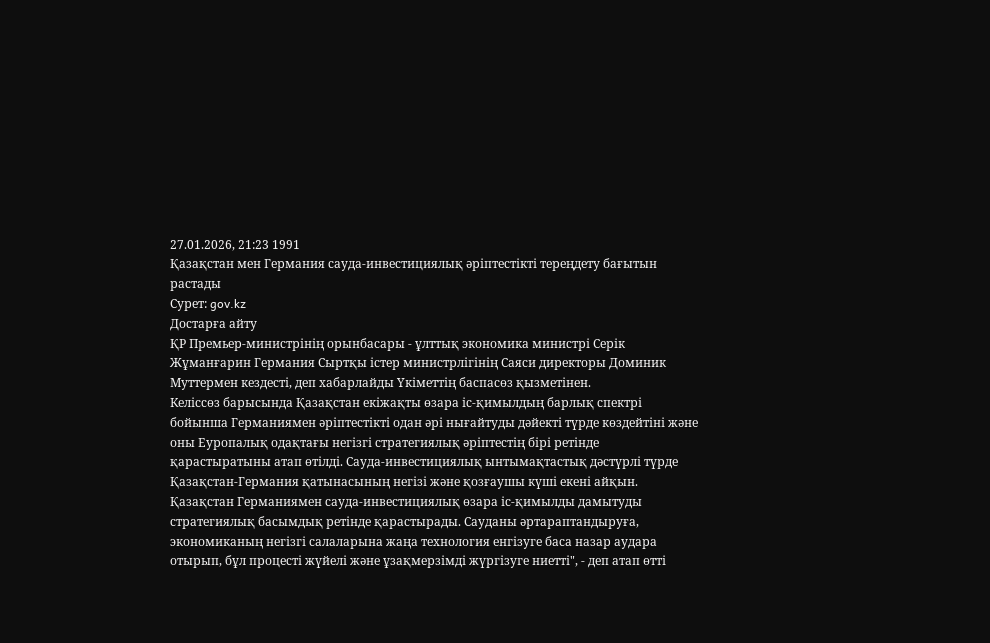27.01.2026, 21:23 1991
Қазақстан мен Германия сауда-инвестициялық әріптестікті тереңдету бағытын растады
Сурет: gov.kz
Достарға айту
ҚР Премьер-министрінің орынбасары - ұлттық экономика министрі Серік Жұманғарин Германия Сыртқы істер министрлігінің Саяси директоры Доминик Муттермен кездесті, деп хабарлайды Үкіметтің баспасөз қызметінен.
Келіссөз барысында Қазақстан екіжақты өзара іс-қимылдың барлық спектрі бойынша Германиямен әріптестікті одан әрі нығайтуды дәйекті түрде көздейтіні және оны Еуропалық одақтағы негізгі стратегиялық әріптестің бірі ретінде қарастыратыны атап өтілді. Сауда-инвестициялық ынтымақтастық дәстүрлі түрде Қазақстан-Германия қатынасының негізі және қозғаушы күші екені айқын.
Қазақстан Германиямен сауда-инвестициялық өзара іс-қимылды дамытуды стратегиялық басымдық ретінде қарастырады. Сауданы әртараптандыруға, экономиканың негізгі салаларына жаңа технология енгізуге баса назар аудара отырып, бұл процесті жүйелі және ұзақмерзімді жүргізуге ниетті", - деп атап өтті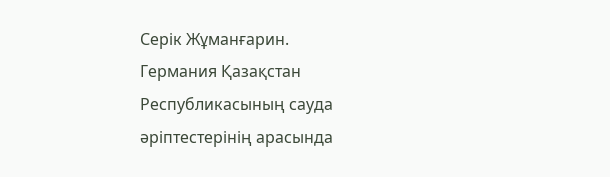Серік Жұманғарин.
Германия Қазақстан Республикасының сауда әріптестерінің арасында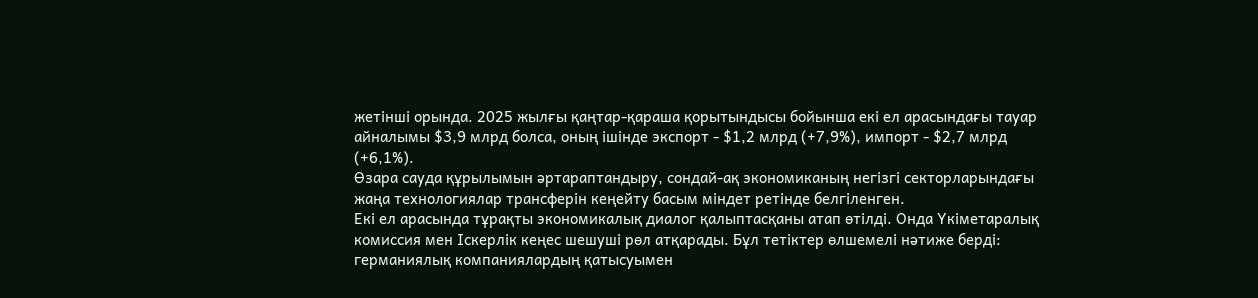жетінші орында. 2025 жылғы қаңтар-қараша қорытындысы бойынша екі ел арасындағы тауар айналымы $3,9 млрд болса, оның ішінде экспорт - $1,2 млрд (+7,9%), импорт - $2,7 млрд (+6,1%).
Өзара сауда құрылымын әртараптандыру, сондай-ақ экономиканың негізгі секторларындағы жаңа технологиялар трансферін кеңейту басым міндет ретінде белгіленген.
Екі ел арасында тұрақты экономикалық диалог қалыптасқаны атап өтілді. Онда Үкіметаралық комиссия мен Іскерлік кеңес шешуші рөл атқарады. Бұл тетіктер өлшемелі нәтиже берді: германиялық компаниялардың қатысуымен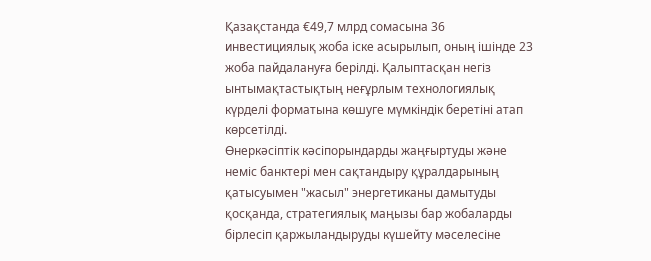Қазақстанда €49,7 млрд сомасына 36 инвестициялық жоба іске асырылып, оның ішінде 23 жоба пайдалануға берілді. Қалыптасқан негіз ынтымақтастықтың неғұрлым технологиялық күрделі форматына көшуге мүмкіндік беретіні атап көрсетілді.
Өнеркәсіптік кәсіпорындарды жаңғыртуды және неміс банктері мен сақтандыру құралдарының қатысуымен "жасыл" энергетиканы дамытуды қосқанда, стратегиялық маңызы бар жобаларды бірлесіп қаржыландыруды күшейту мәселесіне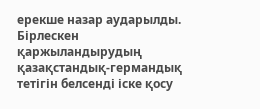ерекше назар аударылды. Бірлескен қаржыландырудың қазақстандық-германдық тетігін белсенді іске қосу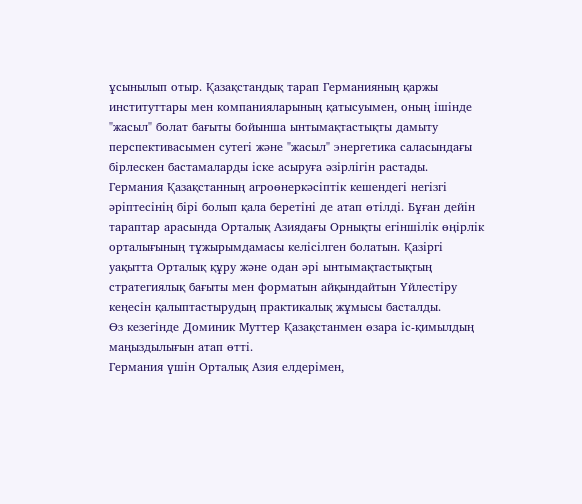ұсынылып отыр. Қазақстандық тарап Германияның қаржы институттары мен компанияларының қатысуымен, оның ішінде "жасыл" болат бағыты бойынша ынтымақтастықты дамыту перспективасымен сутегі және "жасыл" энергетика саласындағы бірлескен бастамаларды іске асыруға әзірлігін растады.
Германия Қазақстанның агроөнеркәсіптік кешендегі негізгі әріптесінің бірі болып қала беретіні де атап өтілді. Бұған дейін тараптар арасында Орталық Азиядағы Орнықты егіншілік өңірлік орталығының тұжырымдамасы келісілген болатын. Қазіргі уақытта Орталық құру және одан әрі ынтымақтастықтың стратегиялық бағыты мен форматын айқындайтын Үйлестіру кеңесін қалыптастырудың практикалық жұмысы басталды.
Өз кезегінде Доминик Муттер Қазақстанмен өзара іс-қимылдың маңыздылығын атап өтті.
Германия үшін Орталық Азия елдерімен,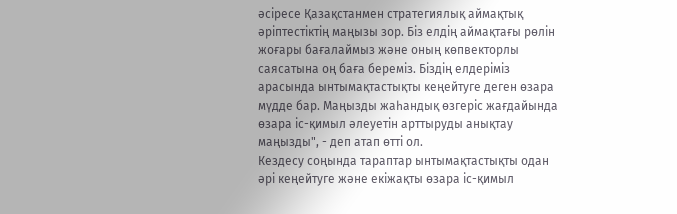әсіресе Қазақстанмен стратегиялық аймақтық әріптестіктің маңызы зор. Біз елдің аймақтағы рөлін жоғары бағалаймыз және оның көпвекторлы саясатына оң баға береміз. Біздің елдеріміз арасында ынтымақтастықты кеңейтуге деген өзара мүдде бар. Маңызды жаһандық өзгеріс жағдайында өзара іс-қимыл әлеуетін арттыруды анықтау маңызды", - деп атап өтті ол.
Кездесу соңында тараптар ынтымақтастықты одан әрі кеңейтуге және екіжақты өзара іс-қимыл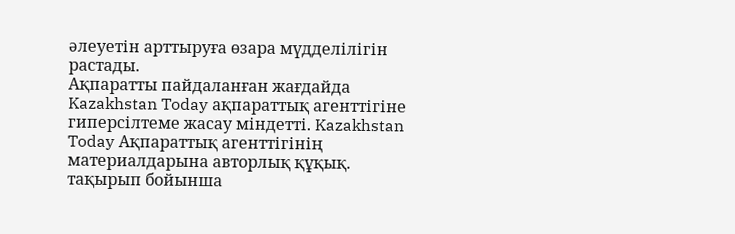әлеуетін арттыруға өзара мүдделілігін растады.
Ақпаратты пайдаланған жағдайда Kazakhstan Today ақпараттық агенттігіне гиперсілтеме жасау міндетті. Kazakhstan Today Ақпараттық агенттігінің материалдарына авторлық құқық.
тақырып бойынша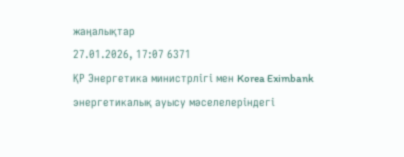жаңалықтар
27.01.2026, 17:07 6371
ҚР Энергетика министрлігі мен Korea Eximbank энергетикалық ауысу мәселелеріндегі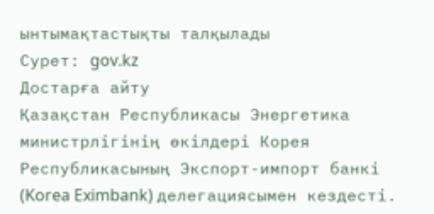ынтымақтастықты талқылады
Сурет: gov.kz
Достарға айту
Қазақстан Республикасы Энергетика министрлігінің өкілдері Корея Республикасының Экспорт-импорт банкі (Korea Eximbank) делегациясымен кездесті.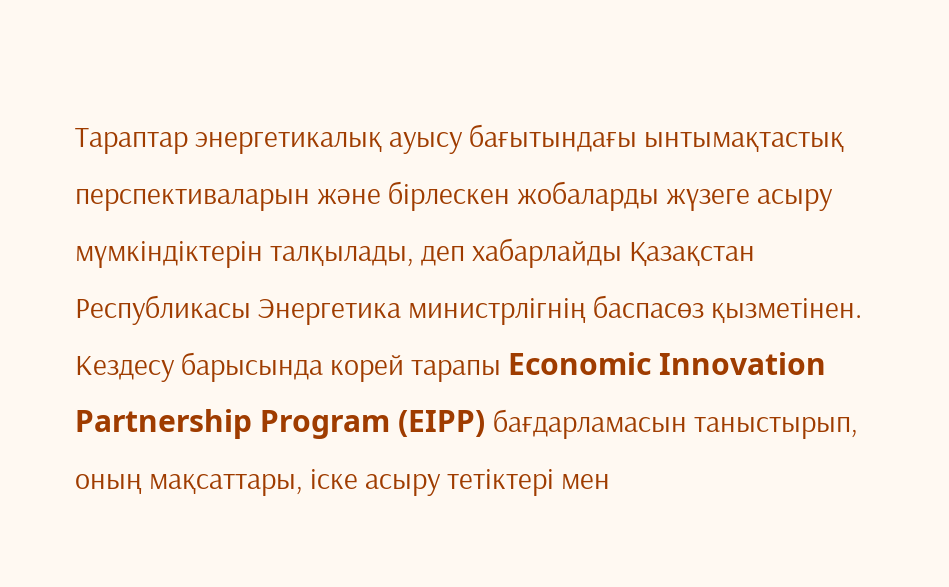Тараптар энергетикалық ауысу бағытындағы ынтымақтастық перспективаларын және бірлескен жобаларды жүзеге асыру мүмкіндіктерін талқылады, деп хабарлайды Қазақстан Республикасы Энергетика министрлігнің баспасөз қызметінен.
Кездесу барысында корей тарапы Economic Innovation Partnership Program (EIPP) бағдарламасын таныстырып, оның мақсаттары, іске асыру тетіктері мен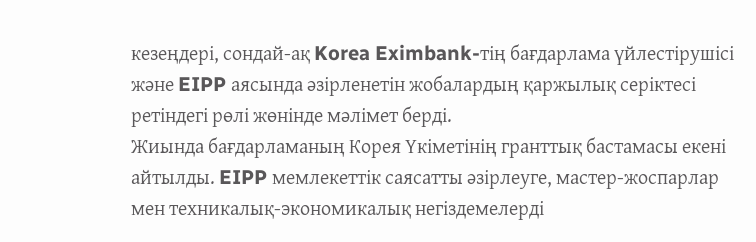кезеңдері, сондай-ақ Korea Eximbank-тің бағдарлама үйлестірушісі және EIPP аясында әзірленетін жобалардың қаржылық серіктесі ретіндегі рөлі жөнінде мәлімет берді.
Жиында бағдарламаның Корея Үкіметінің гранттық бастамасы екені айтылды. EIPP мемлекеттік саясатты әзірлеуге, мастер-жоспарлар мен техникалық-экономикалық негіздемелерді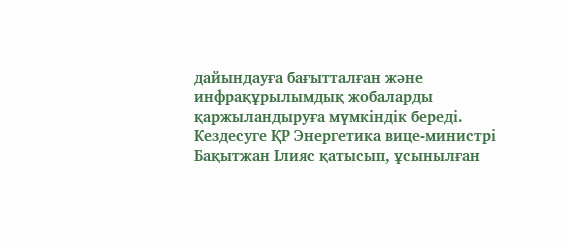дайындауға бағытталған және инфрақұрылымдық жобаларды қаржыландыруға мүмкіндік береді.
Кездесуге ҚР Энергетика вице-министрі Бақытжан Ілияс қатысып, ұсынылған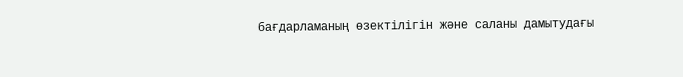бағдарламаның өзектілігін және саланы дамытудағы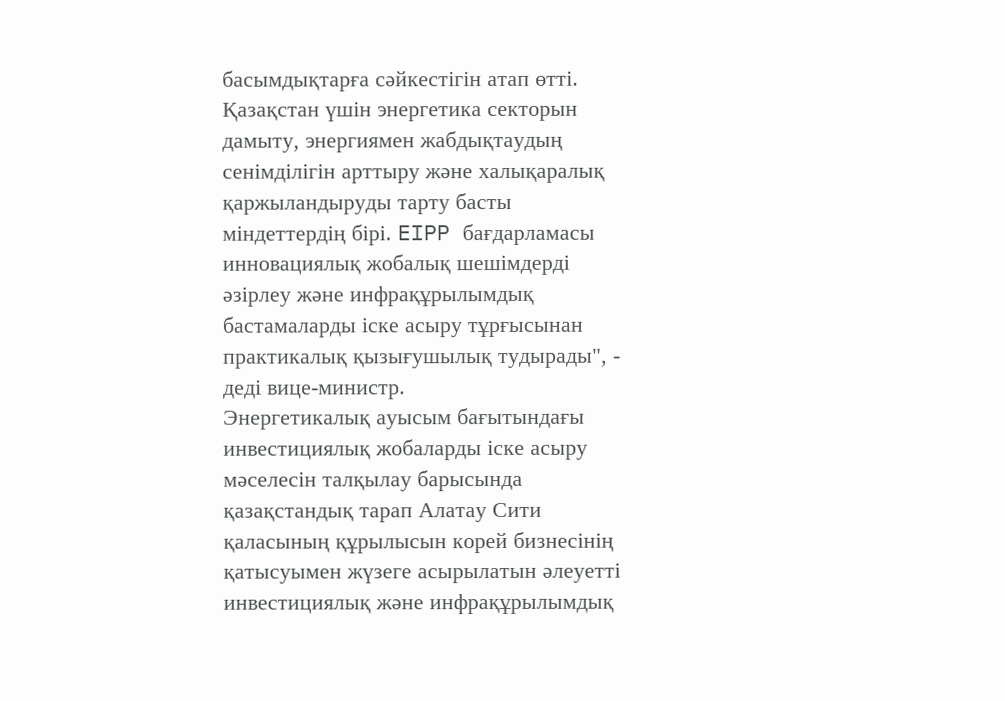басымдықтарға сәйкестігін атап өтті.
Қазақстан үшін энергетика секторын дамыту, энергиямен жабдықтаудың сенімділігін арттыру және халықаралық қаржыландыруды тарту басты міндеттердің бірі. EIPP бағдарламасы инновациялық жобалық шешімдерді әзірлеу және инфрақұрылымдық бастамаларды іске асыру тұрғысынан практикалық қызығушылық тудырады", - деді вице-министр.
Энергетикалық ауысым бағытындағы инвестициялық жобаларды іске асыру мәселесін талқылау барысында қазақстандық тарап Алатау Сити қаласының құрылысын корей бизнесінің қатысуымен жүзеге асырылатын әлеуетті инвестициялық және инфрақұрылымдық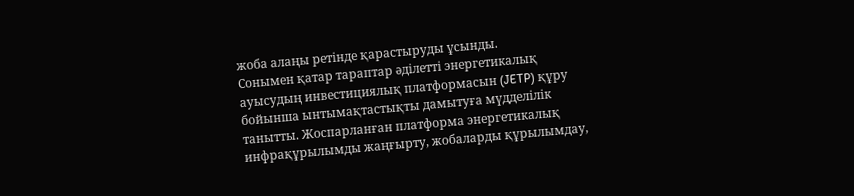жоба алаңы ретінде қарастыруды ұсынды.
Сонымен қатар тараптар әділетті энергетикалық ауысудың инвестициялық платформасын (JETP) құру бойынша ынтымақтастықты дамытуға мүдделілік танытты. Жоспарланған платформа энергетикалық инфрақұрылымды жаңғырту, жобаларды құрылымдау,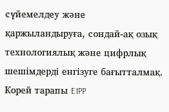сүйемелдеу және қаржыландыруға, сондай-ақ озық технологиялық және цифрлық шешімдерді енгізуге бағытталмақ.
Корей тарапы EIPP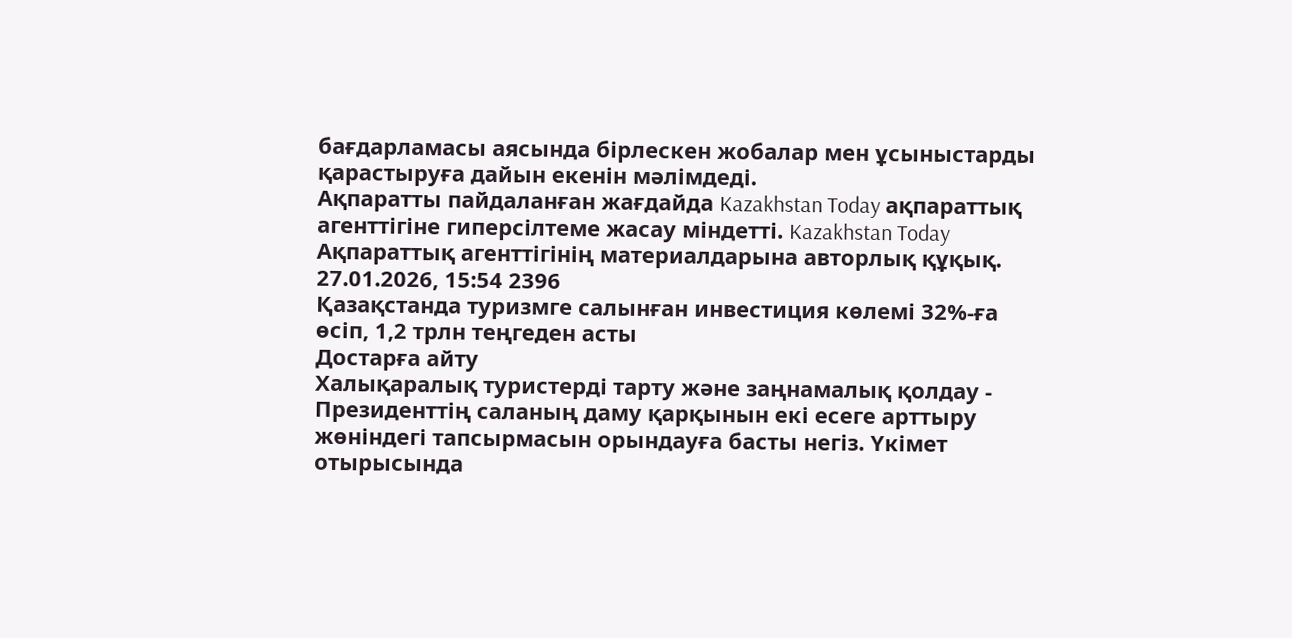бағдарламасы аясында бірлескен жобалар мен ұсыныстарды қарастыруға дайын екенін мәлімдеді.
Ақпаратты пайдаланған жағдайда Kazakhstan Today ақпараттық агенттігіне гиперсілтеме жасау міндетті. Kazakhstan Today Ақпараттық агенттігінің материалдарына авторлық құқық.
27.01.2026, 15:54 2396
Қазақстанда туризмге салынған инвестиция көлемі 32%-ға өсіп, 1,2 трлн теңгеден асты
Достарға айту
Халықаралық туристерді тарту және заңнамалық қолдау - Президенттің саланың даму қарқынын екі есеге арттыру жөніндегі тапсырмасын орындауға басты негіз. Үкімет отырысында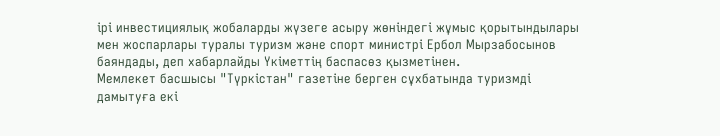ірі инвестициялық жобаларды жүзеге асыру жөніндегі жұмыс қорытындылары мен жоспарлары туралы туризм және спорт министрі Ербол Мырзабосынов баяндады, деп хабарлайды Үкіметтің баспасөз қызметінен.
Мемлекет басшысы "Түркістан" газетіне берген сұхбатында туризмді дамытуға екі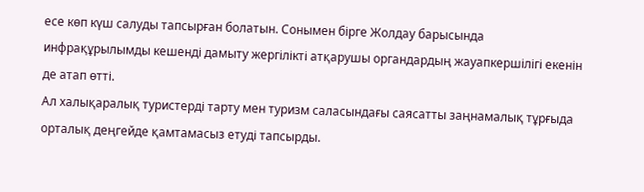есе көп күш салуды тапсырған болатын. Сонымен бірге Жолдау барысында инфрақұрылымды кешенді дамыту жергілікті атқарушы органдардың жауапкершілігі екенін де атап өтті.
Ал халықаралық туристерді тарту мен туризм саласындағы саясатты заңнамалық тұрғыда орталық деңгейде қамтамасыз етуді тапсырды.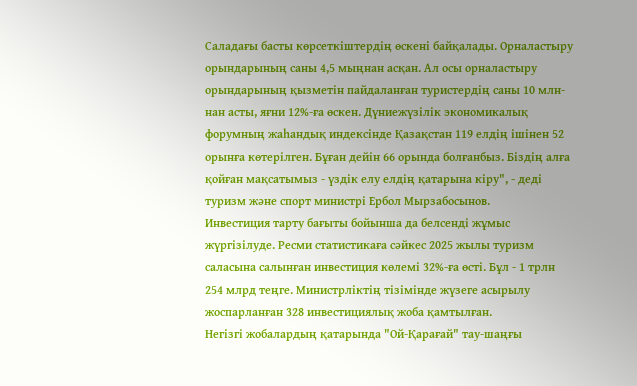Саладағы басты көрсеткіштердің өскені байқалады. Орналастыру орындарының саны 4,5 мыңнан асқан. Ал осы орналастыру орындарының қызметін пайдаланған туристердің саны 10 млн-нан асты, яғни 12%-ға өскен. Дүниежүзілік экономикалық форумның жаһандық индексінде Қазақстан 119 елдің ішінен 52 орынға көтерілген. Бұған дейін 66 орында болғанбыз. Біздің алға қойған мақсатымыз - үздік елу елдің қатарына кіру", - деді туризм және спорт министрі Ербол Мырзабосынов.
Инвестиция тарту бағыты бойынша да белсенді жұмыс жүргізілуде. Ресми статистикаға сәйкес 2025 жылы туризм саласына салынған инвестиция көлемі 32%-ға өсті. Бұл - 1 трлн 254 млрд теңге. Министрліктің тізімінде жүзеге асырылу жоспарланған 328 инвестициялық жоба қамтылған.
Негізгі жобалардың қатарында "Ой-Қарағай" тау-шаңғы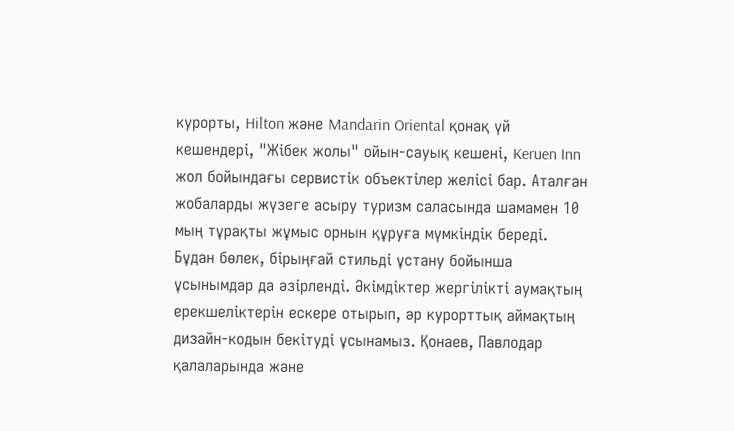курорты, Hilton және Mandarin Oriental қонақ үй кешендері, "Жібек жолы" ойын-сауық кешені, Keruen Inn жол бойындағы сервистік объектілер желісі бар. Аталған жобаларды жүзеге асыру туризм саласында шамамен 10 мың тұрақты жұмыс орнын құруға мүмкіндік береді.
Бұдан бөлек, бірыңғай стильді ұстану бойынша ұсынымдар да әзірленді. Әкімдіктер жергілікті аумақтың ерекшеліктерін ескере отырып, әр курорттық аймақтың дизайн-кодын бекітуді ұсынамыз. Қонаев, Павлодар қалаларында және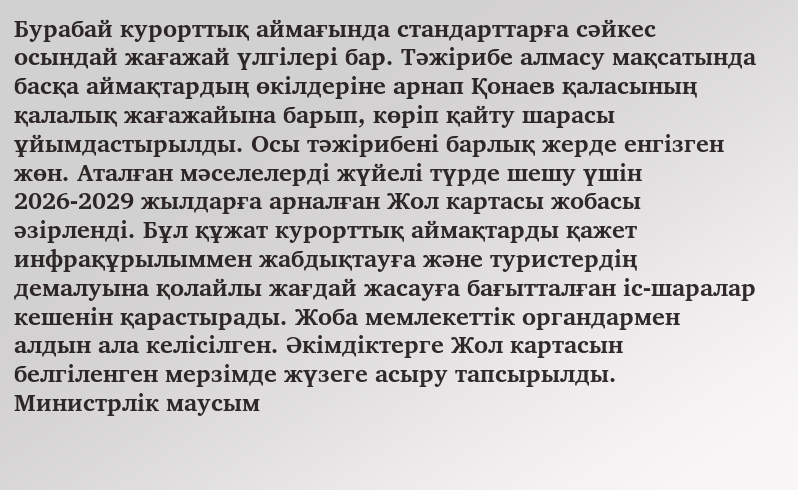Бурабай курорттық аймағында стандарттарға сәйкес осындай жағажай үлгілері бар. Тәжірибе алмасу мақсатында басқа аймақтардың өкілдеріне арнап Қонаев қаласының қалалық жағажайына барып, көріп қайту шарасы ұйымдастырылды. Осы тәжірибені барлық жерде енгізген жөн. Аталған мәселелерді жүйелі түрде шешу үшін 2026-2029 жылдарға арналған Жол картасы жобасы әзірленді. Бұл құжат курорттық аймақтарды қажет инфрақұрылыммен жабдықтауға және туристердің демалуына қолайлы жағдай жасауға бағытталған іс-шаралар кешенін қарастырады. Жоба мемлекеттік органдармен алдын ала келісілген. Әкімдіктерге Жол картасын белгіленген мерзімде жүзеге асыру тапсырылды. Министрлік маусым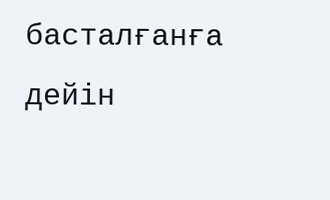басталғанға дейін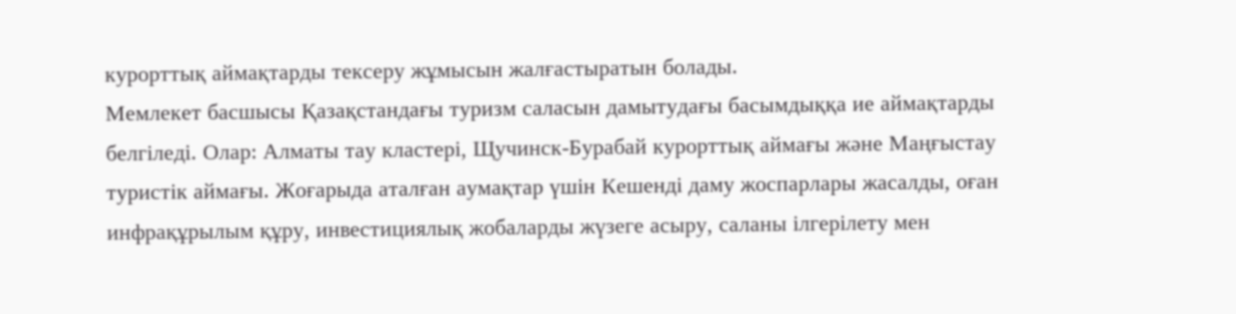курорттық аймақтарды тексеру жұмысын жалғастыратын болады.
Мемлекет басшысы Қазақстандағы туризм саласын дамытудағы басымдыққа ие аймақтарды белгіледі. Олар: Алматы тау кластері, Щучинск-Бурабай курорттық аймағы және Маңғыстау туристік аймағы. Жоғарыда аталған аумақтар үшін Кешенді даму жоспарлары жасалды, оған инфрақұрылым құру, инвестициялық жобаларды жүзеге асыру, саланы ілгерілету мен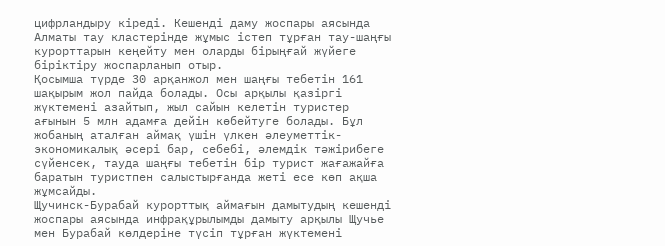цифрландыру кіреді. Кешенді даму жоспары аясында Алматы тау кластерінде жұмыс істеп тұрған тау-шаңғы курорттарын кеңейту мен оларды бірыңғай жүйеге біріктіру жоспарланып отыр.
Қосымша түрде 30 арқанжол мен шаңғы тебетін 161 шақырым жол пайда болады. Осы арқылы қазіргі жүктемені азайтып, жыл сайын келетін туристер ағынын 5 млн адамға дейін көбейтуге болады. Бұл жобаның аталған аймақ үшін үлкен әлеуметтік-экономикалық әсері бар, себебі, әлемдік тәжірибеге сүйенсек, тауда шаңғы тебетін бір турист жағажайға баратын туристпен салыстырғанда жеті есе көп ақша жұмсайды.
Щучинск-Бурабай курорттық аймағын дамытудың кешенді жоспары аясында инфрақұрылымды дамыту арқылы Щучье мен Бурабай көлдеріне түсіп тұрған жүктемені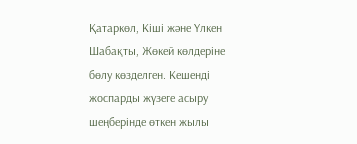Қатаркөл, Кіші және Үлкен Шабақты, Жөкей көлдеріне бөлу көзделген. Кешенді жоспарды жүзеге асыру шеңберінде өткен жылы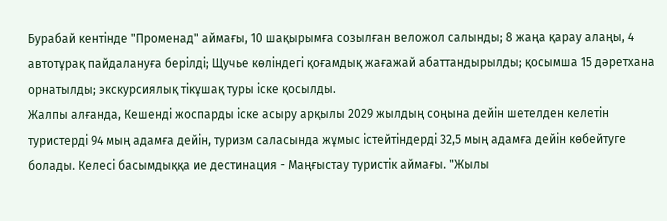Бурабай кентінде "Променад" аймағы, 10 шақырымға созылған веложол салынды; 8 жаңа қарау алаңы, 4 автотұрақ пайдалануға берілді; Щучье көліндегі қоғамдық жағажай абаттандырылды; қосымша 15 дәретхана орнатылды; экскурсиялық тікұшақ туры іске қосылды.
Жалпы алғанда, Кешенді жоспарды іске асыру арқылы 2029 жылдың соңына дейін шетелден келетін туристерді 94 мың адамға дейін, туризм саласында жұмыс істейтіндерді 32,5 мың адамға дейін көбейтуге болады. Келесі басымдыққа ие дестинация - Маңғыстау туристік аймағы. "Жылы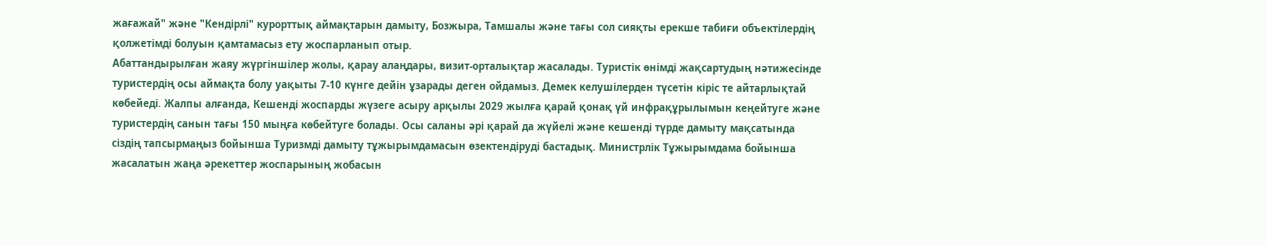жағажай" және "Кендірлі" курорттық аймақтарын дамыту, Бозжыра, Тамшалы және тағы сол сияқты ерекше табиғи объектілердің қолжетімді болуын қамтамасыз ету жоспарланып отыр.
Абаттандырылған жаяу жүргіншілер жолы, қарау алаңдары, визит-орталықтар жасалады. Туристік өнімді жақсартудың нәтижесінде туристердің осы аймақта болу уақыты 7-10 күнге дейін ұзарады деген ойдамыз. Демек келушілерден түсетін кіріс те айтарлықтай көбейеді. Жалпы алғанда, Кешенді жоспарды жүзеге асыру арқылы 2029 жылға қарай қонақ үй инфрақұрылымын кеңейтуге және туристердің санын тағы 150 мыңға көбейтуге болады. Осы саланы әрі қарай да жүйелі және кешенді түрде дамыту мақсатында сіздің тапсырмаңыз бойынша Туризмді дамыту тұжырымдамасын өзектендіруді бастадық. Министрлік Тұжырымдама бойынша жасалатын жаңа әрекеттер жоспарының жобасын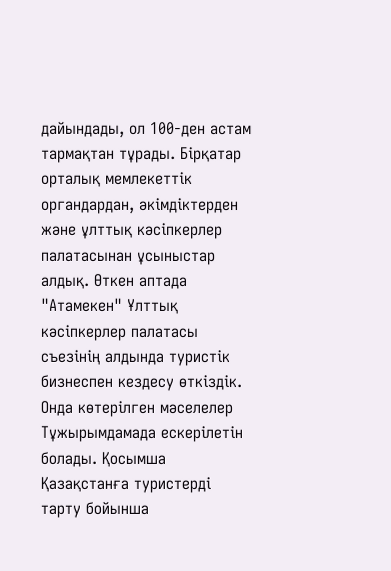дайындады, ол 100-ден астам тармақтан тұрады. Бірқатар орталық мемлекеттік органдардан, әкімдіктерден және ұлттық кәсіпкерлер палатасынан ұсыныстар алдық. Өткен аптада "Атамекен" Ұлттық кәсіпкерлер палатасы съезінің алдында туристік бизнеспен кездесу өткіздік. Онда көтерілген мәселелер Тұжырымдамада ескерілетін болады. Қосымша Қазақстанға туристерді тарту бойынша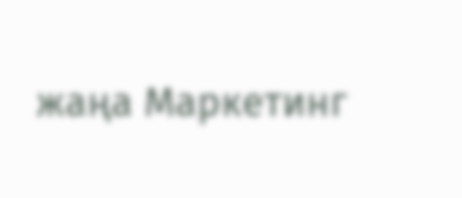жаңа Маркетинг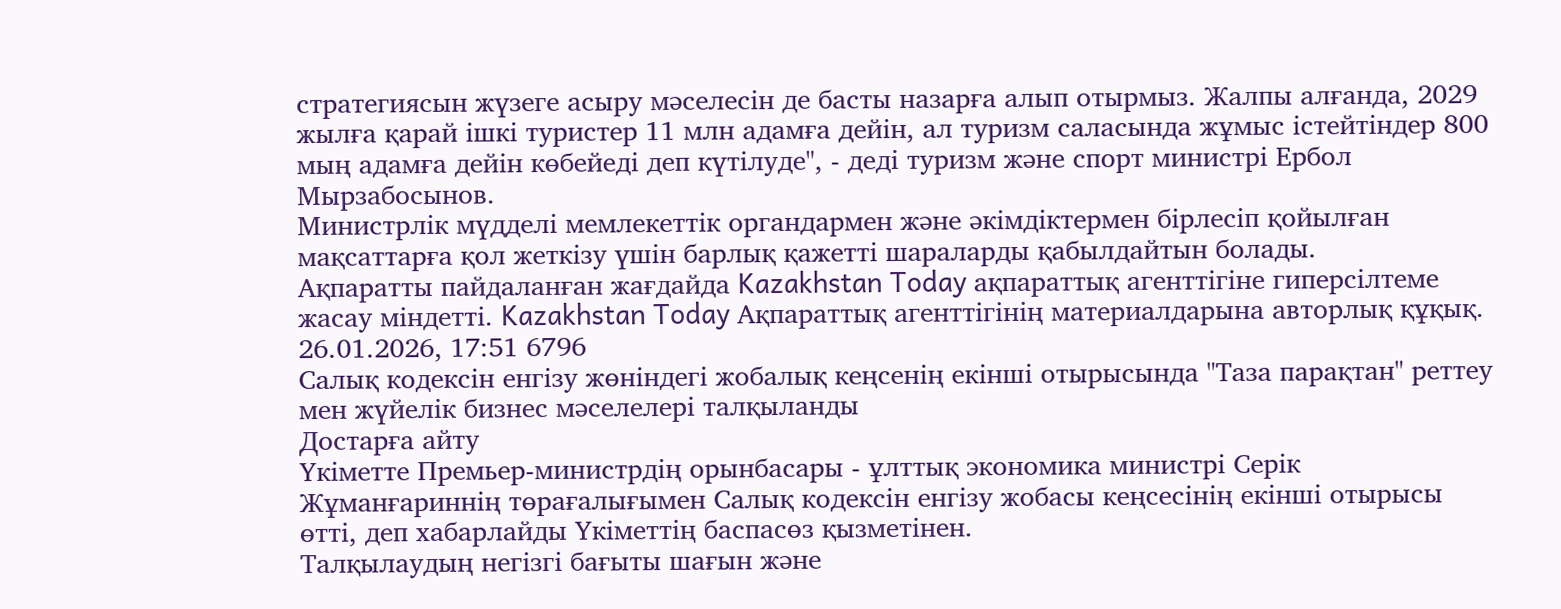стратегиясын жүзеге асыру мәселесін де басты назарға алып отырмыз. Жалпы алғанда, 2029 жылға қарай ішкі туристер 11 млн адамға дейін, ал туризм саласында жұмыс істейтіндер 800 мың адамға дейін көбейеді деп күтілуде", - деді туризм және спорт министрі Ербол Мырзабосынов.
Министрлік мүдделі мемлекеттік органдармен және әкімдіктермен бірлесіп қойылған мақсаттарға қол жеткізу үшін барлық қажетті шараларды қабылдайтын болады.
Ақпаратты пайдаланған жағдайда Kazakhstan Today ақпараттық агенттігіне гиперсілтеме жасау міндетті. Kazakhstan Today Ақпараттық агенттігінің материалдарына авторлық құқық.
26.01.2026, 17:51 6796
Салық кодексін енгізу жөніндегі жобалық кеңсенің екінші отырысында "Таза парақтан" реттеу мен жүйелік бизнес мәселелері талқыланды
Достарға айту
Үкіметте Премьер-министрдің орынбасары - ұлттық экономика министрі Серік Жұманғариннің төрағалығымен Салық кодексін енгізу жобасы кеңсесінің екінші отырысы өтті, деп хабарлайды Үкіметтің баспасөз қызметінен.
Талқылаудың негізгі бағыты шағын және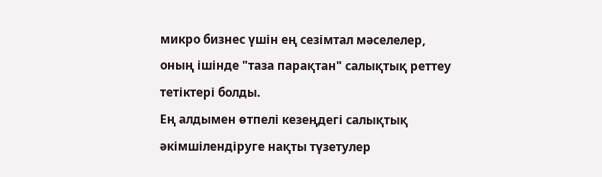микро бизнес үшін ең сезімтал мәселелер, оның ішінде "таза парақтан" салықтық реттеу тетіктері болды.
Ең алдымен өтпелі кезеңдегі салықтық әкімшілендіруге нақты түзетулер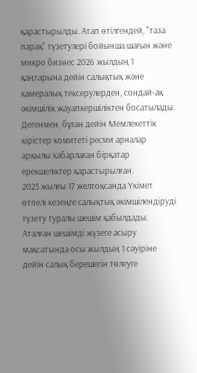қарастырылды. Атап өтілгендей, "таза парақ" түзетулері бойынша шағын және микро бизнес 2026 жылдың 1 қаңтарына дейін салықтық және камералық тексерулерден, сондай-ақ әкімшілік жауапкершіліктен босатылады. Дегенмен, бұған дейін Мемлекеттік кірістер комитеті ресми арналар арқылы хабарлаған бірқатар ерекшеліктер қарастырылған.
2025 жылғы 17 желтоқсанда Үкімет өтпелі кезеңге салықтық әкімшілендіруді түзету туралы шешім қабылдады. Аталған шешімді жүзеге асыру мақсатында осы жылдың 1 сәуіріне дейін салық берешегін төлеуге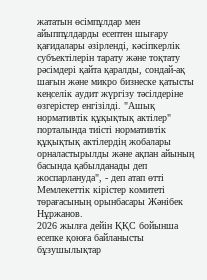жататын өсімпұлдар мен айыппұлдарды есептен шығару қағидалары әзірленді, кәсіпкерлік субъектілерін тарату және тоқтату рәсімдері қайта қаралды, сондай-ақ шағын және микро бизнеске қатысты кеңселік аудит жүргізу тәсілдеріне өзгерістер енгізілді. "Ашық нормативтік құқықтық актілер" порталында тиісті нормативтік құқықтық актілердің жобалары орналастырылды және ақпан айының басында қабылданады деп жоспарлануда", - деп атап өтті Мемлекеттік кірістер комитеті төрағасының орынбасары Жәнібек Нұржанов.
2026 жылға дейін ҚҚС бойынша есепке қоюға байланысты бұзушылықтар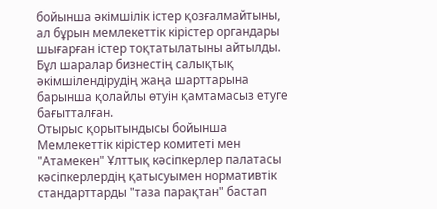бойынша әкімшілік істер қозғалмайтыны, ал бұрын мемлекеттік кірістер органдары шығарған істер тоқтатылатыны айтылды. Бұл шаралар бизнестің салықтық әкімшілендірудің жаңа шарттарына барынша қолайлы өтуін қамтамасыз етуге бағытталған.
Отырыс қорытындысы бойынша Мемлекеттік кірістер комитеті мен "Атамекен" Ұлттық кәсіпкерлер палатасы кәсіпкерлердің қатысуымен нормативтік стандарттарды "таза парақтан" бастап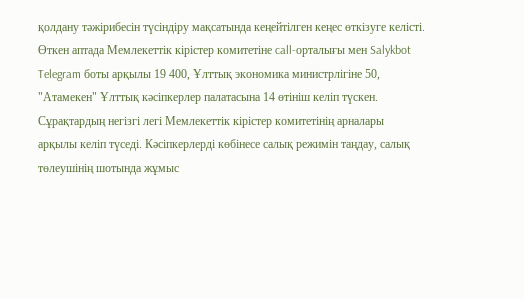қолдану тәжірибесін түсіндіру мақсатында кеңейтілген кеңес өткізуге келісті.
Өткен аптада Мемлекеттік кірістер комитетіне call-орталығы мен Salykbot Telegram боты арқылы 19 400, Ұлттық экономика министрлігіне 50, "Атамекен" Ұлттық кәсіпкерлер палатасына 14 өтініш келіп түскен. Сұрақтардың негізгі легі Мемлекеттік кірістер комитетінің арналары арқылы келіп түседі. Кәсіпкерлерді көбінесе салық режимін таңдау, салық төлеушінің шотында жұмыс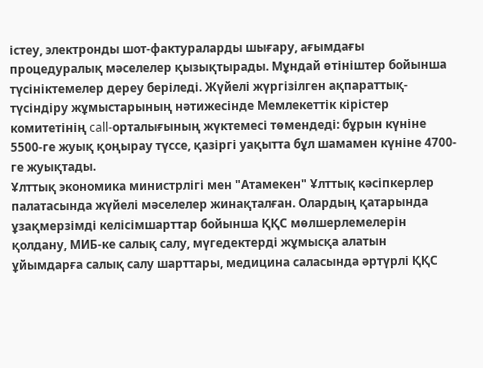істеу, электронды шот-фактураларды шығару, ағымдағы процедуралық мәселелер қызықтырады. Мұндай өтініштер бойынша түсініктемелер дереу беріледі. Жүйелі жүргізілген ақпараттық-түсіндіру жұмыстарының нәтижесінде Мемлекеттік кірістер комитетінің call-орталығының жүктемесі төмендеді: бұрын күніне 5500-ге жуық қоңырау түссе, қазіргі уақытта бұл шамамен күніне 4700-ге жуықтады.
Ұлттық экономика министрлігі мен "Атамекен" Ұлттық кәсіпкерлер палатасында жүйелі мәселелер жинақталған. Олардың қатарында ұзақмерзімді келісімшарттар бойынша ҚҚС мөлшерлемелерін қолдану, МИБ-ке салық салу, мүгедектерді жұмысқа алатын ұйымдарға салық салу шарттары, медицина саласында әртүрлі ҚҚС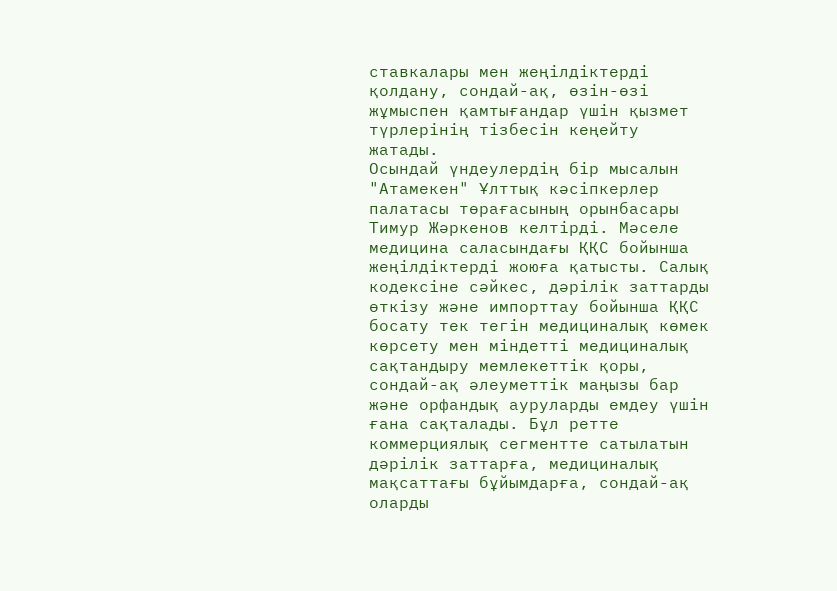ставкалары мен жеңілдіктерді қолдану, сондай-ақ, өзін-өзі жұмыспен қамтығандар үшін қызмет түрлерінің тізбесін кеңейту жатады.
Осындай үндеулердің бір мысалын "Атамекен" Ұлттық кәсіпкерлер палатасы төрағасының орынбасары Тимур Жәркенов келтірді. Мәселе медицина саласындағы ҚҚС бойынша жеңілдіктерді жоюға қатысты. Салық кодексіне сәйкес, дәрілік заттарды өткізу және импорттау бойынша ҚҚС босату тек тегін медициналық көмек көрсету мен міндетті медициналық сақтандыру мемлекеттік қоры, сондай-ақ әлеуметтік маңызы бар және орфандық ауруларды емдеу үшін ғана сақталады. Бұл ретте коммерциялық сегментте сатылатын дәрілік заттарға, медициналық мақсаттағы бұйымдарға, сондай-ақ оларды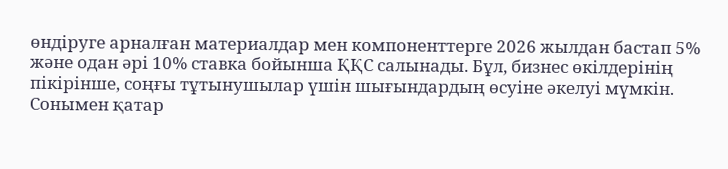өндіруге арналған материалдар мен компоненттерге 2026 жылдан бастап 5% және одан әрі 10% ставка бойынша ҚҚС салынады. Бұл, бизнес өкілдерінің пікірінше, соңғы тұтынушылар үшін шығындардың өсуіне әкелуі мүмкін.
Сонымен қатар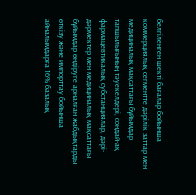белгіленген шекті бағалар бойынша коммерциялық сегментте дәрілік заттар мен медициналық мақсаттағы бұйымдар тапшылығының тәуекелдері, сондай-ақ фармацевтикалық субстанциялар, дәрі-дәрмектер мен медициналық мақсаттағы бұйымдар өндіруге арналған жабдықтарды өткізу және импорттау бойынша айналымдарға 16% базалық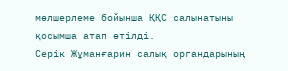мөлшерлеме бойынша ҚҚС салынатыны қосымша атап өтілді.
Серік Жұманғарин салық органдарының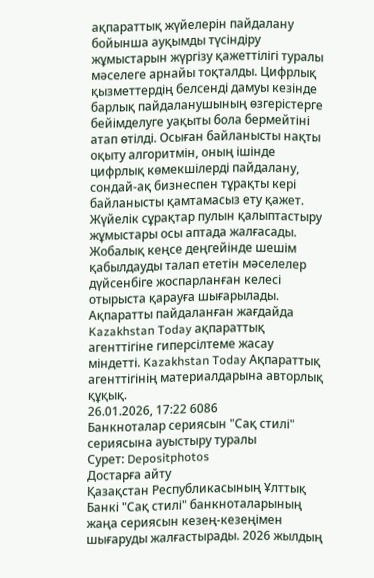ақпараттық жүйелерін пайдалану бойынша ауқымды түсіндіру жұмыстарын жүргізу қажеттілігі туралы мәселеге арнайы тоқталды. Цифрлық қызметтердің белсенді дамуы кезінде барлық пайдаланушының өзгерістерге бейімделуге уақыты бола бермейтіні атап өтілді. Осыған байланысты нақты оқыту алгоритмін, оның ішінде цифрлық көмекшілерді пайдалану, сондай-ақ бизнеспен тұрақты кері байланысты қамтамасыз ету қажет.
Жүйелік сұрақтар пулын қалыптастыру жұмыстары осы аптада жалғасады. Жобалық кеңсе деңгейінде шешім қабылдауды талап ететін мәселелер дүйсенбіге жоспарланған келесі отырыста қарауға шығарылады.
Ақпаратты пайдаланған жағдайда Kazakhstan Today ақпараттық агенттігіне гиперсілтеме жасау міндетті. Kazakhstan Today Ақпараттық агенттігінің материалдарына авторлық құқық.
26.01.2026, 17:22 6086
Банкноталар сериясын "Сақ стилі" сериясына ауыстыру туралы
Сурет: Depositphotos
Достарға айту
Қазақстан Республикасының Ұлттық Банкі "Сақ стилі" банкноталарының жаңа сериясын кезең-кезеңімен шығаруды жалғастырады. 2026 жылдың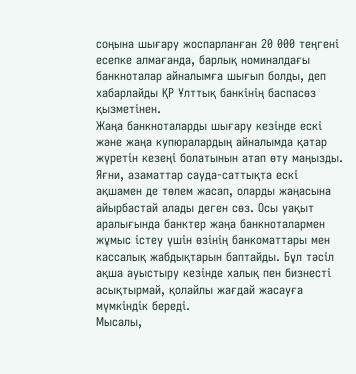соңына шығару жоспарланған 20 000 теңгені есепке алмағанда, барлық номиналдағы банкноталар айналымға шығып болды, деп хабарлайды ҚР Ұлттық банкінің баспасөз қызметінен.
Жаңа банкноталарды шығару кезінде ескі және жаңа купюралардың айналымда қатар жүретін кезеңі болатынын атап өту маңызды. Яғни, азаматтар сауда-саттықта ескі ақшамен де төлем жасап, оларды жаңасына айырбастай алады деген сөз. Осы уақыт аралығында банктер жаңа банкноталармен жұмыс істеу үшін өзінің банкоматтары мен кассалық жабдықтарын баптайды. Бұл тәсіл ақша ауыстыру кезінде халық пен бизнесті асықтырмай, қолайлы жағдай жасауға мүмкіндік береді.
Мысалы,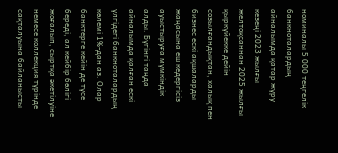номиналы 5 000 теңгелік банкноталардың айналымда қатар жүру кезеңі 2023 жылғы желтоқсаннан 2025 жылғы қыркүйекке дейін созылғандықтан, халық пен бизнес ескі ақшаларды жаңасына еш кедергісіз ауыстыруға мүмкіндік алды. Бүгінгі таңда айналымда қалған ескі үлгідегі банкноталардың көлемі 1%-дан аз. Олар банктерге кейін де түсе береді, ал кейбір бөлігі жоғалып, сыртқа әкетілуіне немесе коллекция түрінде сақталуына байланысты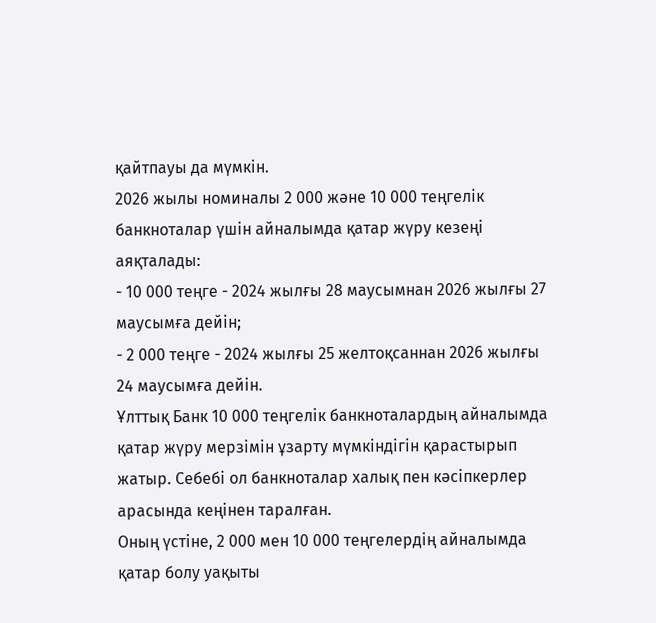қайтпауы да мүмкін.
2026 жылы номиналы 2 000 және 10 000 теңгелік банкноталар үшін айналымда қатар жүру кезеңі аяқталады:
- 10 000 теңге - 2024 жылғы 28 маусымнан 2026 жылғы 27 маусымға дейін;
- 2 000 теңге - 2024 жылғы 25 желтоқсаннан 2026 жылғы 24 маусымға дейін.
Ұлттық Банк 10 000 теңгелік банкноталардың айналымда қатар жүру мерзімін ұзарту мүмкіндігін қарастырып жатыр. Себебі ол банкноталар халық пен кәсіпкерлер арасында кеңінен таралған.
Оның үстіне, 2 000 мен 10 000 теңгелердің айналымда қатар болу уақыты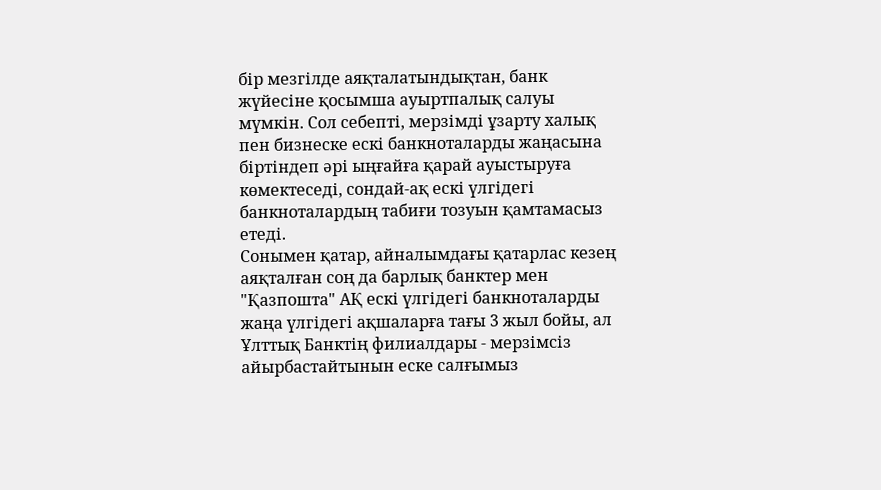бір мезгілде аяқталатындықтан, банк жүйесіне қосымша ауыртпалық салуы мүмкін. Сол себепті, мерзімді ұзарту халық пен бизнеске ескі банкноталарды жаңасына біртіндеп әрі ыңғайға қарай ауыстыруға көмектеседі, сондай-ақ ескі үлгідегі банкноталардың табиғи тозуын қамтамасыз етеді.
Сонымен қатар, айналымдағы қатарлас кезең аяқталған соң да барлық банктер мен "Қазпошта" АҚ ескі үлгідегі банкноталарды жаңа үлгідегі ақшаларға тағы 3 жыл бойы, ал Ұлттық Банктің филиалдары - мерзімсіз айырбастайтынын еске салғымыз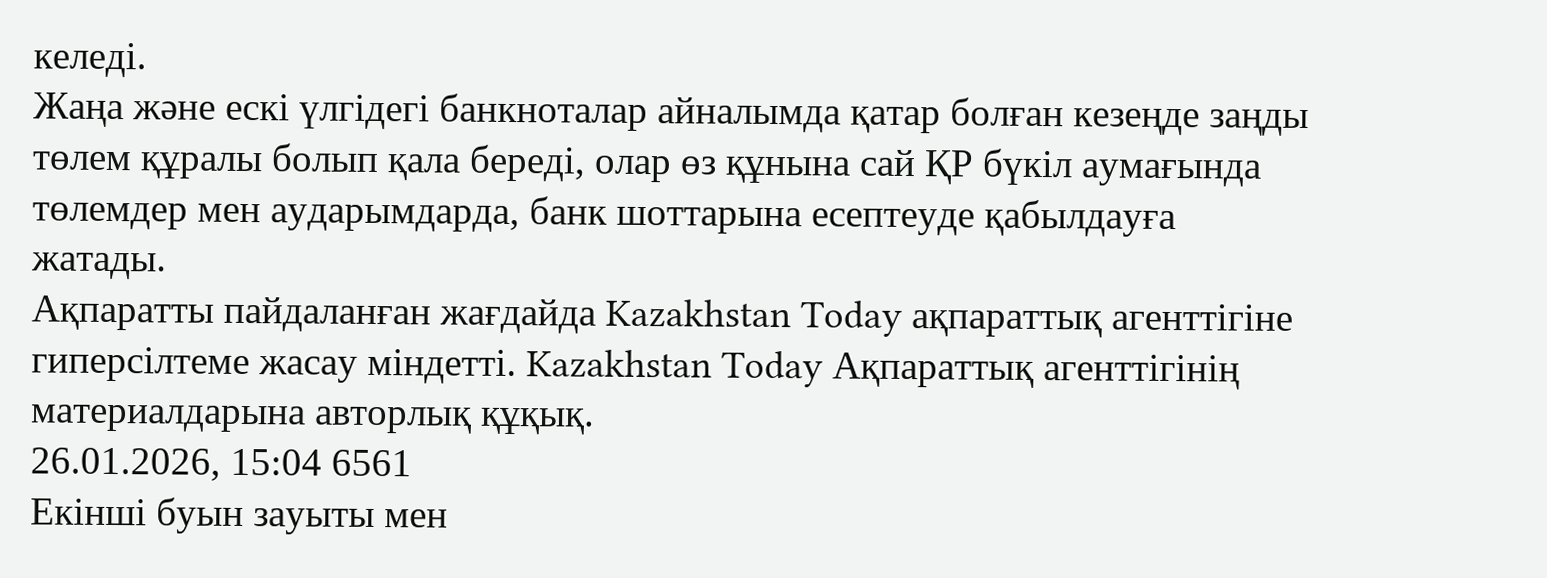келеді.
Жаңа және ескі үлгідегі банкноталар айналымда қатар болған кезеңде заңды төлем құралы болып қала береді, олар өз құнына сай ҚР бүкіл аумағында төлемдер мен аударымдарда, банк шоттарына есептеуде қабылдауға жатады.
Ақпаратты пайдаланған жағдайда Kazakhstan Today ақпараттық агенттігіне гиперсілтеме жасау міндетті. Kazakhstan Today Ақпараттық агенттігінің материалдарына авторлық құқық.
26.01.2026, 15:04 6561
Екінші буын зауыты мен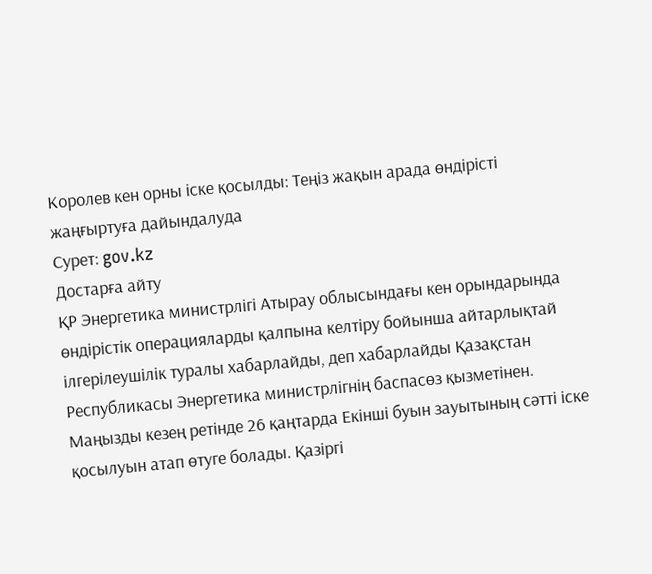Королев кен орны іске қосылды: Теңіз жақын арада өндірісті жаңғыртуға дайындалуда
Сурет: gov.kz
Достарға айту
ҚР Энергетика министрлігі Атырау облысындағы кен орындарында өндірістік операцияларды қалпына келтіру бойынша айтарлықтай ілгерілеушілік туралы хабарлайды, деп хабарлайды Қазақстан Республикасы Энергетика министрлігнің баспасөз қызметінен.
Маңызды кезең ретінде 26 қаңтарда Екінші буын зауытының сәтті іске қосылуын атап өтуге болады. Қазіргі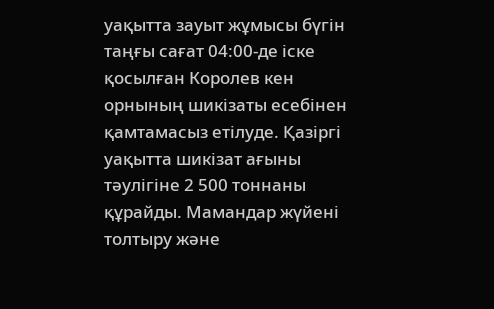уақытта зауыт жұмысы бүгін таңғы сағат 04:00-де іске қосылған Королев кен орнының шикізаты есебінен қамтамасыз етілуде. Қазіргі уақытта шикізат ағыны тәулігіне 2 500 тоннаны құрайды. Мамандар жүйені толтыру және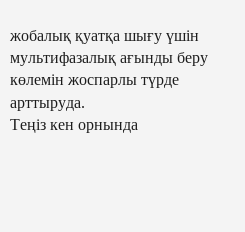жобалық қуатқа шығу үшін мультифазалық ағынды беру көлемін жоспарлы түрде арттыруда.
Теңіз кен орнында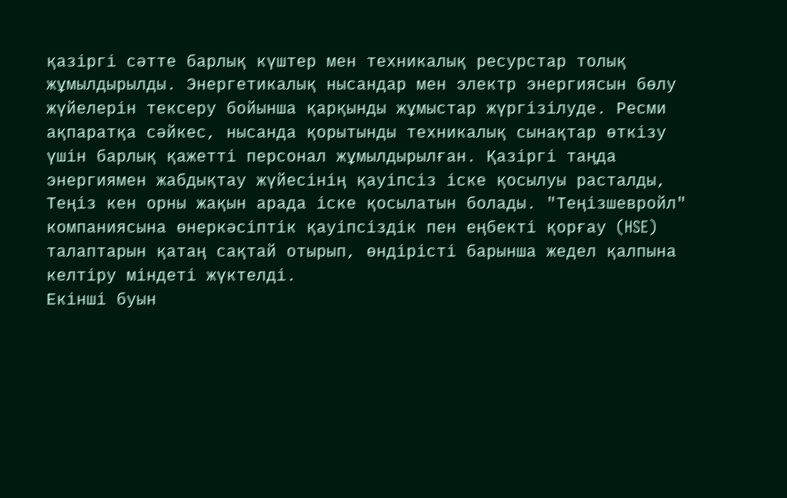қазіргі сәтте барлық күштер мен техникалық ресурстар толық жұмылдырылды. Энергетикалық нысандар мен электр энергиясын бөлу жүйелерін тексеру бойынша қарқынды жұмыстар жүргізілуде. Ресми ақпаратқа сәйкес, нысанда қорытынды техникалық сынақтар өткізу үшін барлық қажетті персонал жұмылдырылған. Қазіргі таңда энергиямен жабдықтау жүйесінің қауіпсіз іске қосылуы расталды, Теңіз кен орны жақын арада іске қосылатын болады. "Теңізшевройл" компаниясына өнеркәсіптік қауіпсіздік пен еңбекті қорғау (HSE) талаптарын қатаң сақтай отырып, өндірісті барынша жедел қалпына келтіру міндеті жүктелді.
Екінші буын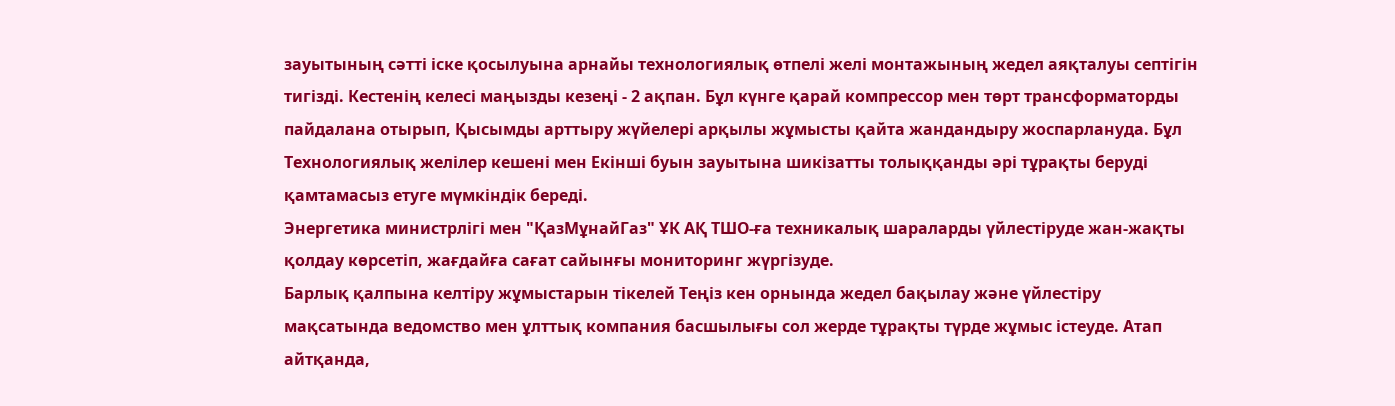зауытының сәтті іске қосылуына арнайы технологиялық өтпелі желі монтажының жедел аяқталуы септігін тигізді. Кестенің келесі маңызды кезеңі - 2 ақпан. Бұл күнге қарай компрессор мен төрт трансформаторды пайдалана отырып, Қысымды арттыру жүйелері арқылы жұмысты қайта жандандыру жоспарлануда. Бұл Технологиялық желілер кешені мен Екінші буын зауытына шикізатты толыққанды әрі тұрақты беруді қамтамасыз етуге мүмкіндік береді.
Энергетика министрлігі мен "ҚазМұнайГаз" ҰК АҚ ТШО-ға техникалық шараларды үйлестіруде жан-жақты қолдау көрсетіп, жағдайға сағат сайынғы мониторинг жүргізуде.
Барлық қалпына келтіру жұмыстарын тікелей Теңіз кен орнында жедел бақылау және үйлестіру мақсатында ведомство мен ұлттық компания басшылығы сол жерде тұрақты түрде жұмыс істеуде. Атап айтқанда,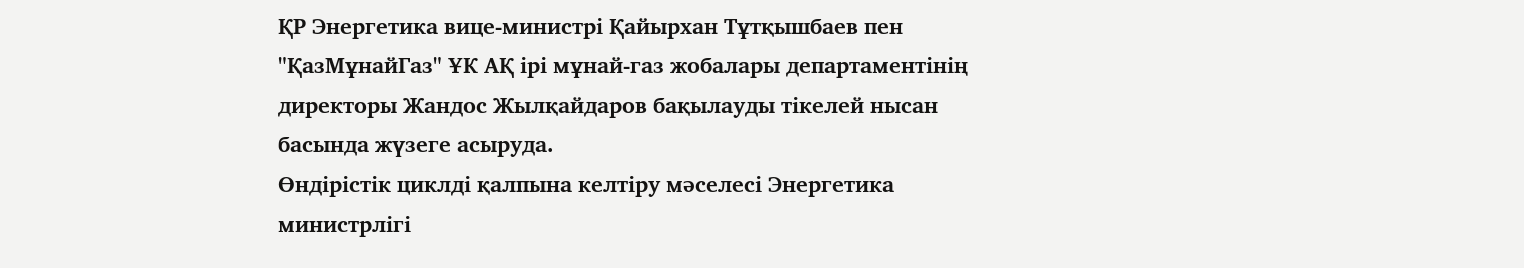ҚР Энергетика вице-министрі Қайырхан Тұтқышбаев пен "ҚазМұнайГаз" ҰК АҚ ірі мұнай-газ жобалары департаментінің директоры Жандос Жылқайдаров бақылауды тікелей нысан басында жүзеге асыруда.
Өндірістік циклді қалпына келтіру мәселесі Энергетика министрлігі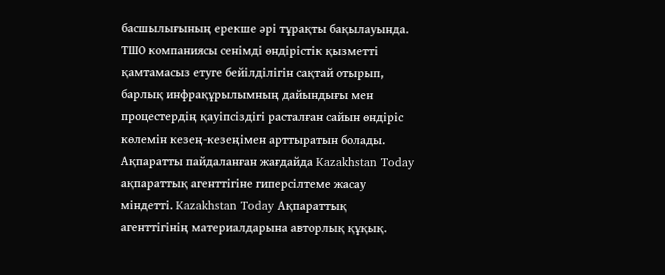басшылығының ерекше әрі тұрақты бақылауында. ТШО компаниясы сенімді өндірістік қызметті қамтамасыз етуге бейілділігін сақтай отырып, барлық инфрақұрылымның дайындығы мен процестердің қауіпсіздігі расталған сайын өндіріс көлемін кезең-кезеңімен арттыратын болады.
Ақпаратты пайдаланған жағдайда Kazakhstan Today ақпараттық агенттігіне гиперсілтеме жасау міндетті. Kazakhstan Today Ақпараттық агенттігінің материалдарына авторлық құқық.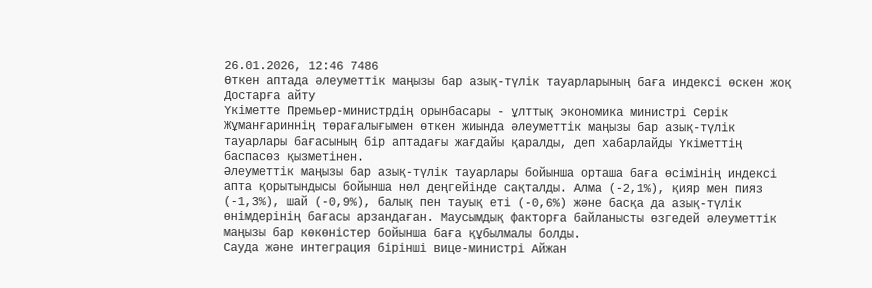26.01.2026, 12:46 7486
Өткен аптада әлеуметтік маңызы бар азық-түлік тауарларының баға индексі өскен жоқ
Достарға айту
Үкіметте Премьер-министрдің орынбасары - ұлттық экономика министрі Серік Жұманғариннің төрағалығымен өткен жиында әлеуметтік маңызы бар азық-түлік тауарлары бағасының бір аптадағы жағдайы қаралды, деп хабарлайды Үкіметтің баспасөз қызметінен.
Әлеуметтік маңызы бар азық-түлік тауарлары бойынша орташа баға өсімінің индексі апта қорытындысы бойынша нөл деңгейінде сақталды. Алма (-2,1%), қияр мен пияз (-1,3%), шай (-0,9%), балық пен тауық еті (-0,6%) және басқа да азық-түлік өнімдерінің бағасы арзандаған. Маусымдық факторға байланысты өзгедей әлеуметтік маңызы бар көкөністер бойынша баға құбылмалы болды.
Сауда және интеграция бірінші вице-министрі Айжан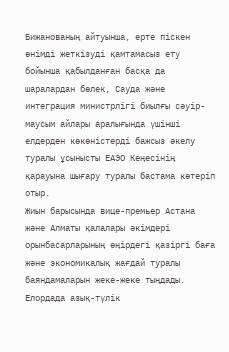Бижанованың айтуынша, ерте піскен өнімді жеткізуді қамтамасыз ету бойынша қабылданған басқа да шаралардан бөлек, Сауда және интеграция министрлігі биылғы сәуір-маусым айлары аралығында үшінші елдерден көкөністерді бажсыз әкелу туралы ұсынысты ЕАЭО Кеңесінің қарауына шығару туралы бастама көтеріп отыр.
Жиын барысында вице-премьер Астана және Алматы қалалары әкімдері орынбасарларының өңірдегі қазіргі баға және экономикалық жағдай туралы баяндамаларын жеке-жеке тыңдады.
Елордада азық-түлік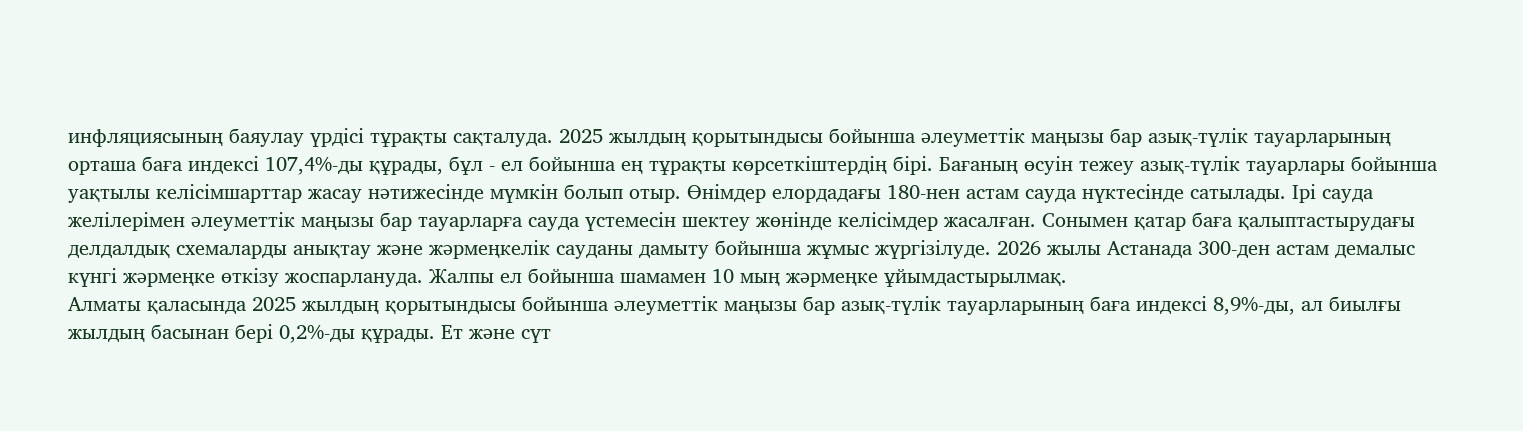инфляциясының баяулау үрдісі тұрақты сақталуда. 2025 жылдың қорытындысы бойынша әлеуметтік маңызы бар азық-түлік тауарларының орташа баға индексі 107,4%-ды құрады, бұл - ел бойынша ең тұрақты көрсеткіштердің бірі. Бағаның өсуін тежеу азық-түлік тауарлары бойынша уақтылы келісімшарттар жасау нәтижесінде мүмкін болып отыр. Өнімдер елордадағы 180-нен астам сауда нүктесінде сатылады. Ірі сауда желілерімен әлеуметтік маңызы бар тауарларға сауда үстемесін шектеу жөнінде келісімдер жасалған. Сонымен қатар баға қалыптастырудағы делдалдық схемаларды анықтау және жәрмеңкелік сауданы дамыту бойынша жұмыс жүргізілуде. 2026 жылы Астанада 300-ден астам демалыс күнгі жәрмеңке өткізу жоспарлануда. Жалпы ел бойынша шамамен 10 мың жәрмеңке ұйымдастырылмақ.
Алматы қаласында 2025 жылдың қорытындысы бойынша әлеуметтік маңызы бар азық-түлік тауарларының баға индексі 8,9%-ды, ал биылғы жылдың басынан бері 0,2%-ды құрады. Ет және сүт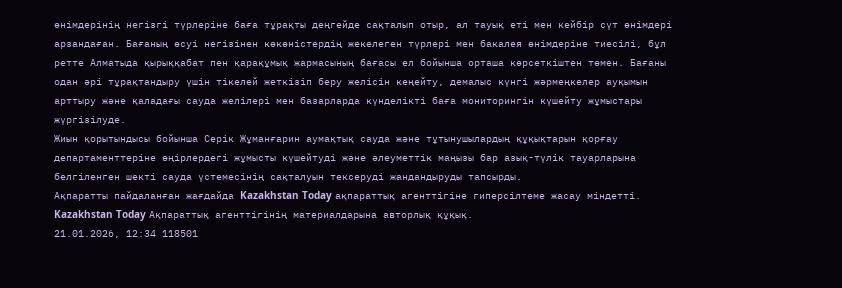өнімдерінің негізгі түрлеріне баға тұрақты деңгейде сақталып отыр, ал тауық еті мен кейбір сүт өнімдері арзандаған. Бағаның өсуі негізінен көкөністердің жекелеген түрлері мен бакалея өнімдеріне тиесілі, бұл ретте Алматыда қырыққабат пен қарақұмық жармасының бағасы ел бойынша орташа көрсеткіштен төмен. Бағаны одан әрі тұрақтандыру үшін тікелей жеткізіп беру желісін кеңейту, демалыс күнгі жәрмеңкелер ауқымын арттыру және қаладағы сауда желілері мен базарларда күнделікті баға мониторингін күшейту жұмыстары жүргізілуде.
Жиын қорытындысы бойынша Серік Жұманғарин аумақтық сауда және тұтынушылардың құқықтарын қорғау департаменттеріне өңірлердегі жұмысты күшейтуді және әлеуметтік маңызы бар азық-түлік тауарларына белгіленген шекті сауда үстемесінің сақталуын тексеруді жандандыруды тапсырды.
Ақпаратты пайдаланған жағдайда Kazakhstan Today ақпараттық агенттігіне гиперсілтеме жасау міндетті. Kazakhstan Today Ақпараттық агенттігінің материалдарына авторлық құқық.
21.01.2026, 12:34 118501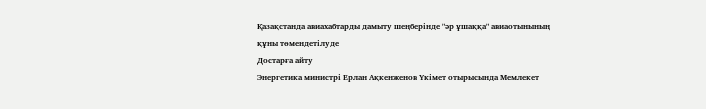Қазақстанда авиахабтарды дамыту шеңберінде "әр ұшаққа" авиаотынының құны төмендетілуде
Достарға айту
Энергетика министрі Ерлан Ақкенженов Үкімет отырысында Мемлекет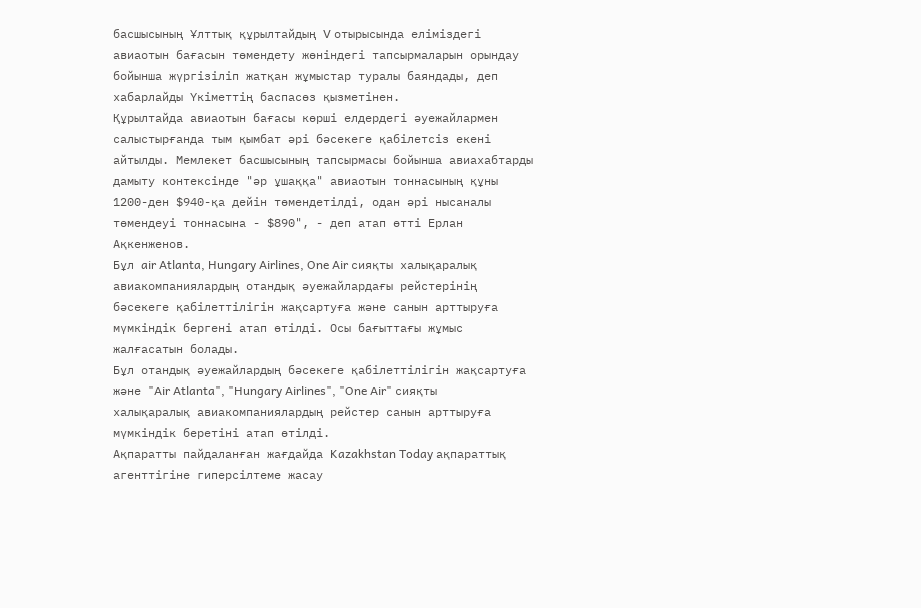басшысының Ұлттық құрылтайдың V отырысында еліміздегі авиаотын бағасын төмендету жөніндегі тапсырмаларын орындау бойынша жүргізіліп жатқан жұмыстар туралы баяндады, деп хабарлайды Үкіметтің баспасөз қызметінен.
Құрылтайда авиаотын бағасы көрші елдердегі әуежайлармен салыстырғанда тым қымбат әрі бәсекеге қабілетсіз екені айтылды. Мемлекет басшысының тапсырмасы бойынша авиахабтарды дамыту контексінде "әр ұшаққа" авиаотын тоннасының құны 1200-ден $940-қа дейін төмендетілді, одан әрі нысаналы төмендеуі тоннасына - $890", - деп атап өтті Ерлан Ақкенженов.
Бұл air Atlanta, Hungary Airlines, One Air сияқты халықаралық авиакомпаниялардың отандық әуежайлардағы рейстерінің бәсекеге қабілеттілігін жақсартуға және санын арттыруға мүмкіндік бергені атап өтілді. Осы бағыттағы жұмыс жалғасатын болады.
Бұл отандық әуежайлардың бәсекеге қабілеттілігін жақсартуға және "Air Atlanta", "Hungary Airlines", "One Air" сияқты халықаралық авиакомпаниялардың рейстер санын арттыруға мүмкіндік беретіні атап өтілді.
Ақпаратты пайдаланған жағдайда Kazakhstan Today ақпараттық агенттігіне гиперсілтеме жасау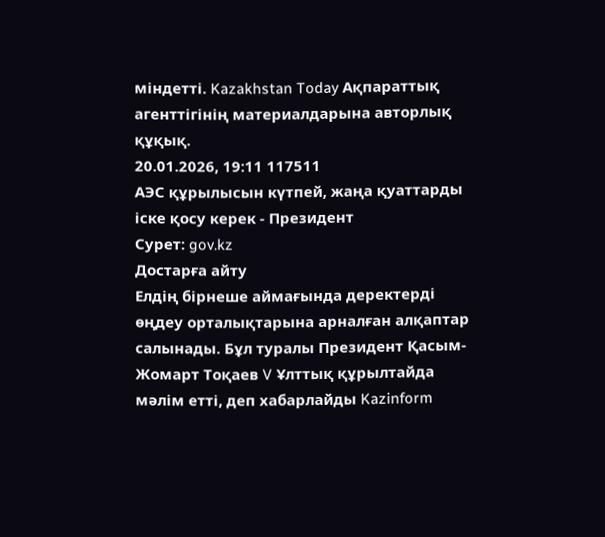міндетті. Kazakhstan Today Ақпараттық агенттігінің материалдарына авторлық құқық.
20.01.2026, 19:11 117511
АЭС құрылысын күтпей, жаңа қуаттарды іске қосу керек - Президент
Сурет: gov.kz
Достарға айту
Елдің бірнеше аймағында деректерді өңдеу орталықтарына арналған алқаптар салынады. Бұл туралы Президент Қасым-Жомарт Тоқаев V Ұлттық құрылтайда мәлім етті, деп хабарлайды Kazinform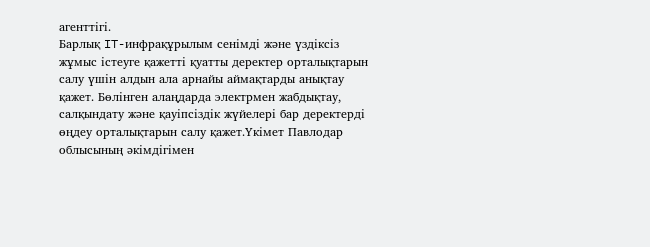агенттігі.
Барлық IT-инфрақұрылым сенімді және үздіксіз жұмыс істеуге қажетті қуатты деректер орталықтарын салу үшін алдын ала арнайы аймақтарды анықтау қажет. Бөлінген алаңдарда электрмен жабдықтау, салқындату және қауіпсіздік жүйелері бар деректерді өңдеу орталықтарын салу қажет.Үкімет Павлодар облысының әкімдігімен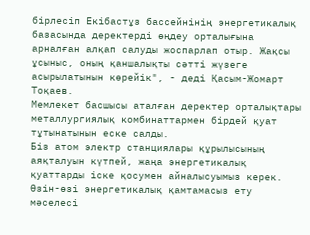бірлесіп Екібастұз бассейнінің энергетикалық базасында деректерді өңдеу орталығына арналған алқап салуды жоспарлап отыр. Жақсы ұсыныс, оның қаншалықты сәтті жүзеге асырылатынын көрейік", - деді Қасым-Жомарт Тоқаев.
Мемлекет басшысы аталған деректер орталықтары металлургиялық комбинаттармен бірдей қуат тұтынатынын еске салды.
Біз атом электр станциялары құрылысының аяқталуын күтпей, жаңа энергетикалық қуаттарды іске қосумен айналысуымыз керек. Өзін-өзі энергетикалық қамтамасыз ету мәселесі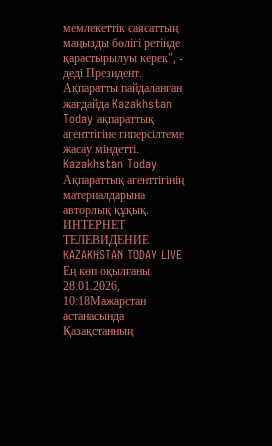мемлекеттік саясаттың маңызды бөлігі ретінде қарастырылуы керек", - деді Президент.
Ақпаратты пайдаланған жағдайда Kazakhstan Today ақпараттық агенттігіне гиперсілтеме жасау міндетті. Kazakhstan Today Ақпараттық агенттігінің материалдарына авторлық құқық.
ИНТЕРНЕТ ТЕЛЕВИДЕНИЕ
KAZAKHSTAN TODAY LIVE
Ең көп оқылғаны
28.01.2026, 10:18Мажарстан астанасында Қазақстанның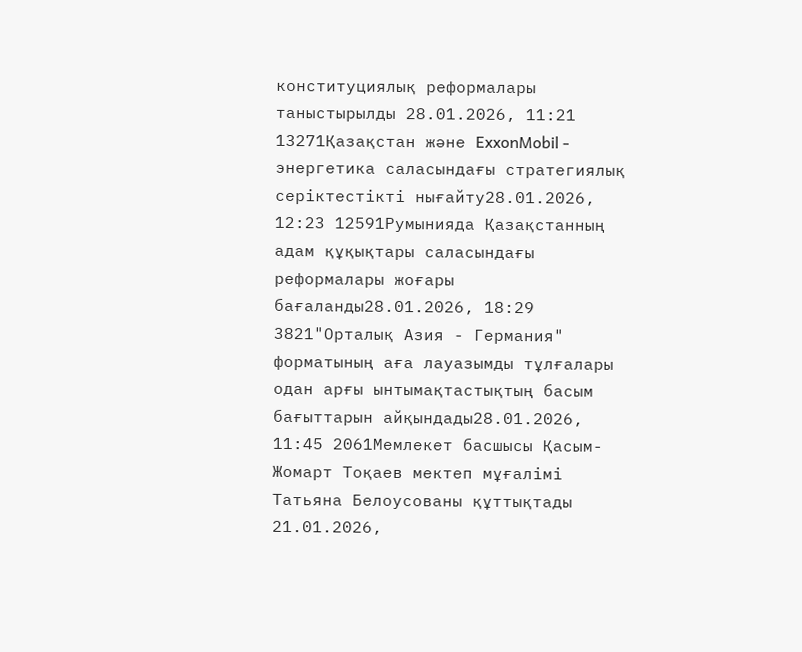конституциялық реформалары таныстырылды 28.01.2026, 11:21 13271Қазақстан және ExxonMobil - энергетика саласындағы стратегиялық серіктестікті нығайту28.01.2026, 12:23 12591Румынияда Қазақстанның адам құқықтары саласындағы реформалары жоғары бағаланды28.01.2026, 18:29 3821"Орталық Азия - Германия" форматының аға лауазымды тұлғалары одан арғы ынтымақтастықтың басым бағыттарын айқындады28.01.2026, 11:45 2061Мемлекет басшысы Қасым-Жомарт Тоқаев мектеп мұғалімі Татьяна Белоусованы құттықтады
21.01.2026,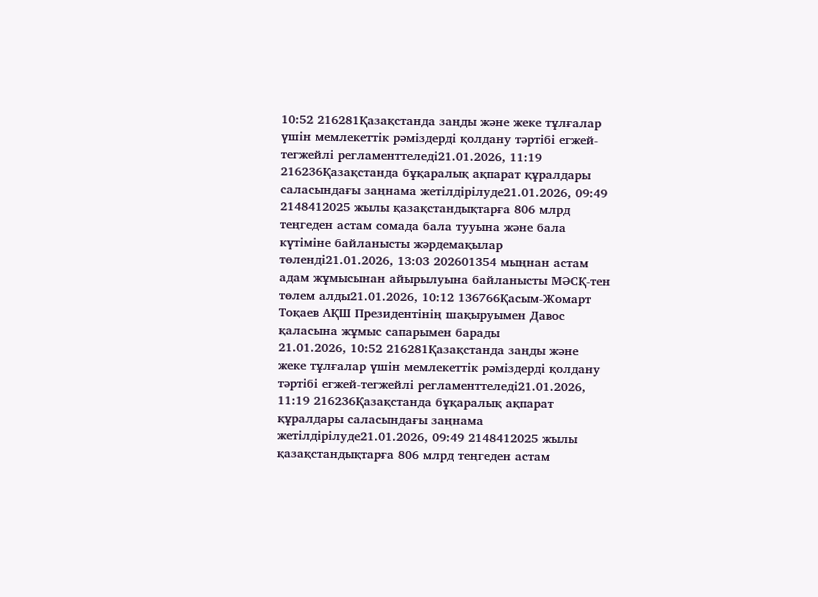10:52 216281Қазақстанда заңды және жеке тұлғалар үшін мемлекеттік рәміздерді қолдану тәртібі егжей-тегжейлі регламенттеледі21.01.2026, 11:19 216236Қазақстанда бұқаралық ақпарат құралдары саласындағы заңнама жетілдірілуде21.01.2026, 09:49 2148412025 жылы қазақстандықтарға 806 млрд теңгеден астам сомада бала тууына және бала күтіміне байланысты жәрдемақылар төленді21.01.2026, 13:03 202601354 мыңнан астам адам жұмысынан айырылуына байланысты МӘСҚ-тен төлем алды21.01.2026, 10:12 136766Қасым-Жомарт Тоқаев АҚШ Президентінің шақыруымен Давос қаласына жұмыс сапарымен барады
21.01.2026, 10:52 216281Қазақстанда заңды және жеке тұлғалар үшін мемлекеттік рәміздерді қолдану тәртібі егжей-тегжейлі регламенттеледі21.01.2026, 11:19 216236Қазақстанда бұқаралық ақпарат құралдары саласындағы заңнама жетілдірілуде21.01.2026, 09:49 2148412025 жылы қазақстандықтарға 806 млрд теңгеден астам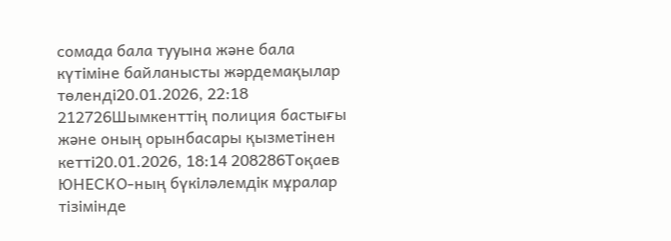сомада бала тууына және бала күтіміне байланысты жәрдемақылар төленді20.01.2026, 22:18 212726Шымкенттің полиция бастығы және оның орынбасары қызметінен кетті20.01.2026, 18:14 208286Тоқаев ЮНЕСКО-ның бүкіләлемдік мұралар тізімінде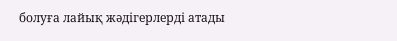болуға лайық жәдігерлерді атады